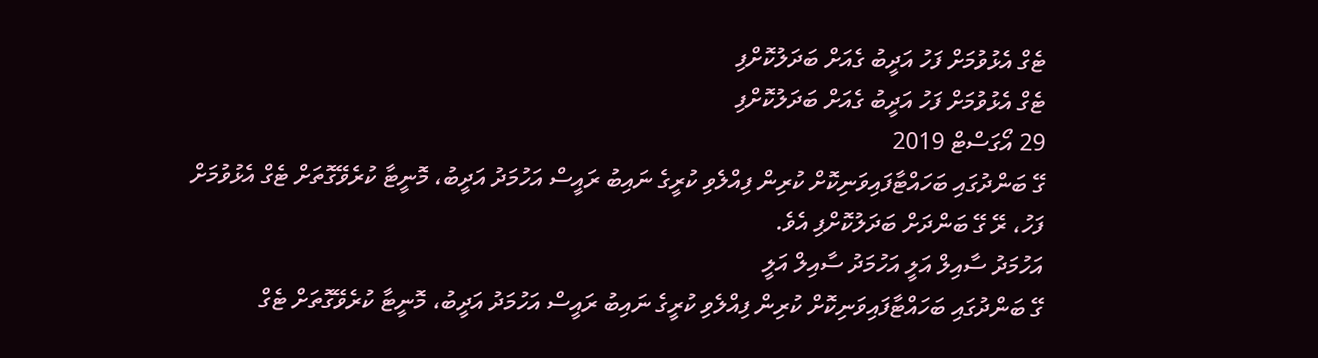ޓެގް އެޅުވުމަށް ފަހު އަދީބު ގެއަށް ބަދަލުކޮށްފި
ޓެގް އެޅުވުމަށް ފަހު އަދީބު ގެއަށް ބަދަލުކޮށްފި
29 އޯގަސްޓް 2019
ގޭ ބަންދުގައި ބަހައްޓާފައިވަނިކޮށް ކުރިން ފިއްލެވި ކުރީގެ ނައިބު ރައީސް އަހުމަދު އަދީބު، މޮނީޓާ ކުރެވޭގޮތަށް ޓެގް އެޅުވުމަށް ފަހު، ރޭ ގޭ ބަންދަށް ބަދަލުކޮށްފި އެވެ.
އަހުމަދު ސާއިލް އަލީ އަހުމަދު ސާއިލް އަލީ
ގޭ ބަންދުގައި ބަހައްޓާފައިވަނިކޮށް ކުރިން ފިއްލެވި ކުރީގެ ނައިބު ރައީސް އަހުމަދު އަދީބު، މޮނީޓާ ކުރެވޭގޮތަށް ޓެގް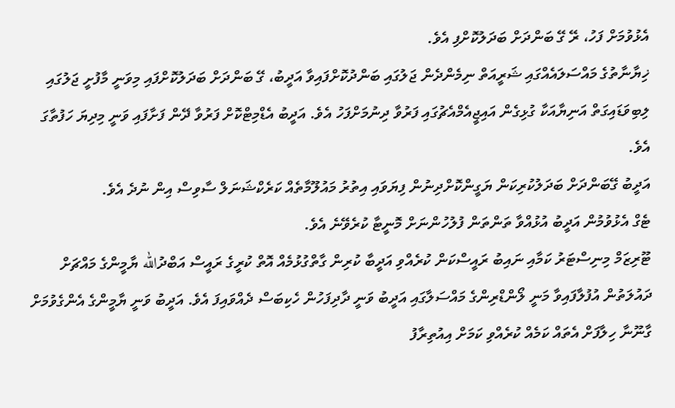އެޅުވުމަށް ފަހު، ރޭ ގޭ ބަންދަށް ބަދަލުކޮށްފި އެވެ.
ޚިޔާނާތުގެ މައްސަލައެއްގައި ޝަރީއަތް ނިމެންދެން ޖަލުގައި ބަންދުކޮށްފައިވާ އަދީބު، ގޭ ބަންދަށް ބަދަލުކޮށްފައި މިވަނީ މާފުށީ ޖަލުގައި ލިބިވަޑައިގަތް އަނިޔާއަކާ ގުޅިގެން އައިޖީއެމްއެޗުގައި ފަރުވާ ދިނުމަށްފަހު އެވެ. އަދީބު އެޑްމިޓްކޮށް ފަރުވާ ދޭން ފަށާފައި ވަނީ މިދިޔަ ހަފުތާގަ އެވެ.
އަދީބު ގޭބަންދަށް ބަދަލުކުރިކަން ޔަގީންކޮށްދިނުން ފިޔަވައި އިތުރު މައުލޫމާތެއް ކަރެކްޝަނަލް ސާވިސް އިން ނުދެ އެވެ.
ޓެގް އެޅުވުމުން އަދީބު އުޅުއްވާ ތަންތަން ފުލުހުންނަށް މޮނީޓާ ކުރެވޭނެ އެވެ.
ޓޫރިޒަމް މިނިސްޓަރު ކަމާއި ނައިބު ރައީސްކަން ކުރެއްވި އަދީބާ ކުރިން ގާތްގުޅުމެއް އޮތް ކުރީގެ ރައީސް އަބްދުالله ޔާމީންގެ މައްޗަށް ދައުލަތުން އުފުލާފައިވާ މަނީ ލޯންޑްރިންގެ މައްސަލާގައި އަދީބު ވަނީ ދާދިފަހުން ހެކިބަސް ދެއްވައިފަ އެވެ. އަދީބު ވަނީ ޔާމީންގެ އެންގެވުމަށް ގާނޫނާ ހިލާފަށް އެތައް ކަމެއް ކުރެއްވި ކަމަށް އިއުތިރާފު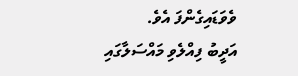ވެވަޑައިގެންފަ އެވެ.
އަދީބު ފިއްލެވި މައްސަލާގައި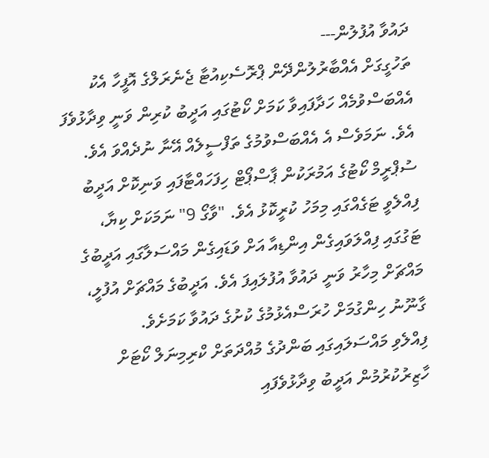ދައުވާ އުފުލުން---
ތަހުގީގަށް އެއްބާރުލުންދޭން ޕްރޮސެކިއުޓާ ޖެނެރަލްގެ އޮފީހާ އެކު އެއްބަސްވުމެއް ހަދާފައިވާ ކަމަށް ކޯޓުގައި އަދީބު ކުރިން ވަނީ ވިދާޅުވެފަ އެވެ. ނަމަވެސް އެ އެއްބަސްވުމުގެ ތަފްސީލެއް އޭނާ ނުދެއްވަ އެވެ.
ސުޕްރީމް ކޯޓުގެ އަމުރަކުން ޕާސްޕޯޓް ހިފަހައްޓާފައި ވަނިކޮށް އަދީބު ފިއްލެވީ ޓަގެއްގައި މިމަހު ކުރީކޮޅު އެވެ. "ވާގޯ 9" ނަމަކަށް ކިޔާ، ޓަގުގައި ފިއްލަވައިގެން އިންޑިއާ އަށް ވަޑައިގެން މައްސަލާގައި އަދީބުގެ މައްޗަށް މިހާރު ވަނީ ދައުވާ އުފުލައިފަ އެވެ. އަދީބުގެ މައްޗަށް އުފުލީ، ގާނޫނު ހިންގުމަށް ހުރަސްއެޅުމުގެ ކުށުގެ ދައުވާ ކަމަށެވެ.
ފިއްލެވި މައްސަލައިގައި ބަންދުގެ މުއްދަތަށް ކްރިމިނަލް ކޯޓަށް ހާޒިރުކުރުމުން އަދީބު ވިދާޅުވެފައި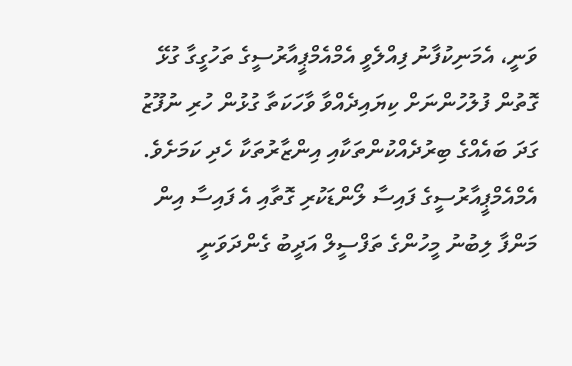ވަނީ، އެމަނިކުފާނު ފިއްލެވީ އެމްއެމްޕީއާރުސީގެ ތަހުގީގާ ގުޅޭ ގޮތުން ފުލުހުންނަށް ކިޔައިދެއްވާ ވާހަކަތާ ގުޅުން ހުރި ނުފޫޒު ގަދަ ބައެއްގެ ބިރުދެއްކުންތަކާއި އިންޒާރުތަކާ ހެދި ކަމަށެވެ. އެމްއެމްޕީއާރުސީގެ ފައިސާ ލޯންޑަކުރި ގޮތާއި އެ ފައިސާ އިން މަންފާ ލިބުނު މީހުންގެ ތަފްސީލް އަދީބު ގެންދަވަނީ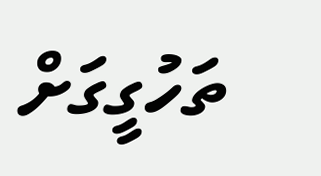ތަހުގީގަށް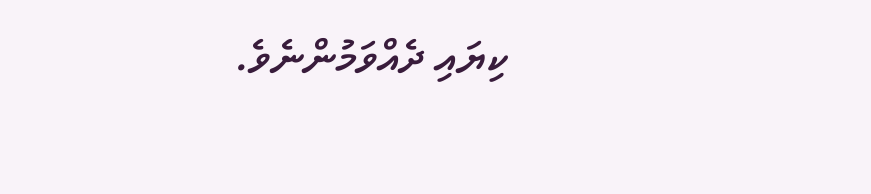ކިޔައި ދެއްވަމުންނެވެ.